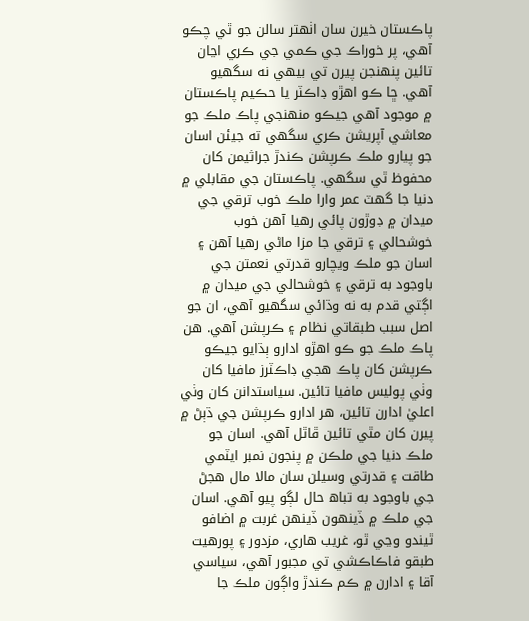پاڪستان خيرن سان اٺهتر سالن جو ٿي چڪو آهي، پر خوراڪ جي ڪمي جي ڪري اڃان تائين پنهنجن پيرن تي بيهي نه سگهيو آهي. ڇا ڪو اهڙو ڊاڪٽر يا حڪيم پاڪستان ۾ موجود آهي جيڪو منهنجي پاڪ ملڪ جو معاشي آپريشن ڪري سگهي ته جيئن اسان جو پيارو ملڪ ڪرپشن ڪندڙ جراثيمن کان محفوظ ٿي سگهي. پاڪستان جي مقابلي ۾ دنيا جا گهٽ عمر وارا ملڪ خوب ترقي جي ميدان ۾ ڊوڙون پائي رهيا آهن خوب خوشحالي ۽ ترقي جا مزا ماڻي رهيا آهن ۽ اسان جو ملڪ ويچارو قدرتي نعمتن جي باوجود به ترقي ۽ خوشحالي جي ميدان ۾ اڳتي قدم به نه وڌائي سگهيو آهي، ان جو اصل سبب طبقاتي نظام ۽ ڪرپشن آهي. هن پاڪ ملڪ جو ڪو اهڙو ادارو ٻڌايو جيڪو ڪرپشن کان پاڪ هجي ڊاڪٽرز مافيا کان وٺي پوليس مافيا تائين. سياستدانن کان وٺي اعليٰ ادارن تائين، هر ادارو ڪرپشن جي ڌٻڻ ۾ پيرن کان مٿي تائين ڦاٿل آهي. اسان جو ملڪ دنيا جي ملڪن ۾ پنجون نمبر ايٽمي طاقت ۽ قدرتي وسيلن سان مالا مال هجڻ جي باوجود به تباھ حال لڳو پيو آهي. اسان جي ملڪ ۾ ڏينهون ڏينھن غربت ۾ اضافو ٿيندو وڃي ٿو، غريب هاري، مزدور ۽ پورهيت طبقو فاڪاڪشي تي مجبور آهي، سياسي آقا ۽ ادارن ۾ ڪم ڪندڙ واڳون ملڪ جا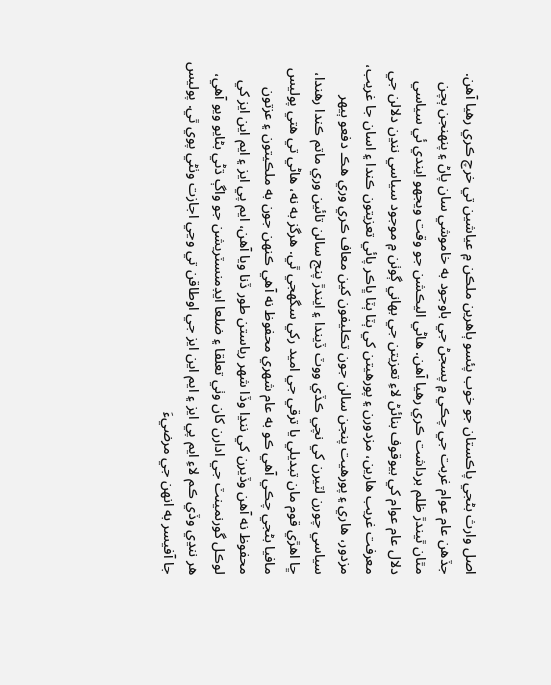اصل وارث بڻجي پاڪستان جو خوب پئسو ٻاهرين ملڪن ۾ عياشين تي خرچ ڪري رهيا آهن. جڏهن عام عوام غربت جي چڪي ۾ پسجڻ جي باوجود به خاموشي سان پاڻ ۽ پنهنجن ٻچن مٿان ٿيندڙ ظلم برداشت ڪري رهيا آهن. هاڻي اليڪشن جو وقت ويجهو ايندي ئي سياسي دلال عام عوام کي بيوقوف بنائڻ لاءِ تعزيتن جي بهاني ڳوٺن ۾ موجود سياسي ننڍن دلالن جي معرفت غريب هارين، مزدورن ۽ پورهيتن کي ٻٽا ٻٽا ڀاڪر پائي تعزيتون ڪندا ۽ اسان جا غريب، مزدور، هاري ۽ پورهيت پنجن سالن جون تڪليفون کين معاف ڪري وري هڪ دفعو ٻيهر سياسي چورن لٽيرن کي نچي ڪڏي ووٽ ڏيندا ۽ ايندڙ پنج سالن تائين وري ماتم ڪندا رهندا، ڇا اهڙي قوم مان تبديلي يا ترقي جي اميد رکي سگهجي ٿي. هرگز به نه، هاڻي تي هتي پوليس مافيا بڻجي چڪي آهي ڪو به عام شهري محفوظ نه آهي ڪنهن جون به ملڪيتون ۽ عزتون محفوظ نه آهن وڏيرن کي ننڍا وڏا شهر رياستن طور ڏنا ويا آهن، ايم پي ايز ۽ ايم اين ايز کي لوڪل گورنمينٽ جي ادارن کان وٺي تعلقا ۽ ضلعا ايڊمنسٽريشن جو واڳ ڌڻي بڻايو ويو آهي، هر ننڍي وڏي ڪم لاءِ ايم پي ايز ۽ ايم اين ايز جي اوطاقن تي وڃي اجازت وٺڻي پوي ٿي. پوليس جا آفيسر به انهن جي مرضيءَ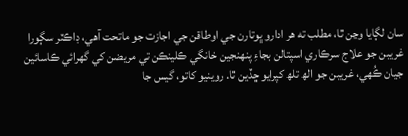سان لڳايا وڃن ٿا، مطلب ته هر ادارو ڀوتارن جي اوطاقن جي اجازت جو ماتحت آهي، ڊاڪٽر سڳورا غريبن جو علاج سرڪاري اسپتالن بجاءِ پنهنجين خانگي ڪلينڪن تي مريضن کي گهرائي ڪاسائين جيان ڪُهي، غريبن جو الھ تلھ کپرايو ڇڏين ٿا. روينيو کاتو، گيس جا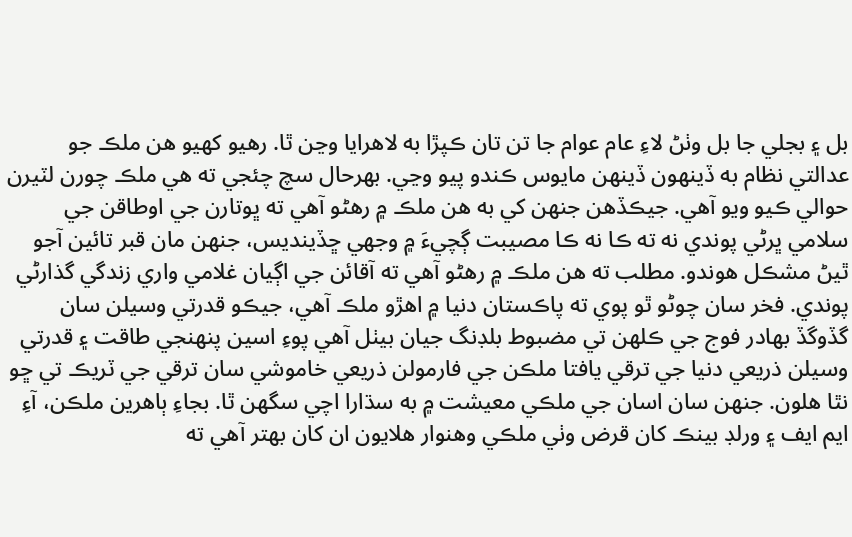بل ۽ بجلي جا بل وٺڻ لاءِ عام عوام جا تن تان ڪپڙا به لاهرايا وڃن ٿا. رهيو کهيو هن ملڪ جو عدالتي نظام به ڏينهون ڏينھن مايوس ڪندو پيو وڃي. بهرحال سچ چئجي ته هي ملڪ چورن لٽيرن حوالي ڪيو ويو آهي. جيڪڏهن جنهن کي به هن ملڪ ۾ رهڻو آهي ته ڀوتارن جي اوطاقن جي سلامي ڀرڻي پوندي نه ته ڪا نه ڪا مصيبت ڳچيءَ ۾ وجهي ڇڏينديس، جنهن مان قبر تائين آجو ٿيڻ مشڪل هوندو. مطلب ته هن ملڪ ۾ رهڻو آهي ته آقائن جي اڳيان غلامي واري زندگي گذارڻي پوندي. فخر سان چوڻو ٿو پوي ته پاڪستان دنيا ۾ اهڙو ملڪ آهي، جيڪو قدرتي وسيلن سان گڏوگڏ بهادر فوج جي ڪلهن تي مضبوط بلڊنگ جيان بيٺل آهي پوءِ اسين پنهنجي طاقت ۽ قدرتي وسيلن ذريعي دنيا جي ترقي يافتا ملڪن جي فارمولن ذريعي خاموشي سان ترقي جي ٽريڪ تي ڇو نٿا هلون. جنهن سان اسان جي ملڪي معيشت ۾ به سڌارا اچي سگهن ٿا. بجاءِ ٻاهرين ملڪن، آءِ ايم ايف ۽ ورلڊ بينڪ کان قرض وٺي ملڪي وهنوار هلايون ان کان بهتر آهي ته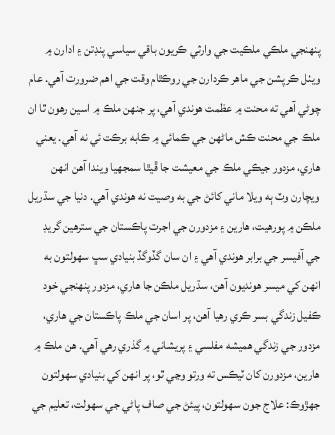پنهنجي ملڪي ملڪيت جي وارثي ڪريون باقي سياسي پنڊتن ۽ ادارن ۾ ويٺل ڪرپشن جي ماهر ڪردارن جي روڪٿام وقت جي اهم ضرورت آهي. عام چوڻي آهي ته محنت ۾ عظمت هوندي آهي، پر جنهن ملڪ ۾ اسين رهون ٿا ان ملڪ جي محنت ڪش ماڻهن جي ڪمائي ۾ ڪابه برڪت ئي نه آهي. يعني هاري، مزدور جيڪي ملڪ جي معيشت جا ڦيٿا سمجهيا ويندا آهن انهن ويچارن وٽ ٻه ويلا ماني کائڻ جي به وصيت نه هوندي آهي. دنيا جي سڌريل ملڪن ۾ پورهيت، هارين ۽ مزدورن جي اجرت پاڪستان جي سترهين گريڊ جي آفيسر جي برابر هوندي آهي ۽ ان سان گڏوگڏ بنيادي سڀ سهولتون به انهن کي ميسر هونديون آهن، سڌريل ملڪن جا هاري، مزدور پنهنجي خود ڪفيل زندگي بسر ڪري رهيا آهن، پر اسان جي ملڪ پاڪستان جي هاري، مزدور جي زندگي هميشه مفلسي ۽ پريشاني ۾ گذري رهي آهي. هن ملڪ ۾ هارين، مزدورن کان ٽيڪس ته ورتو وڃي ٿو، پر انهن کي بنيادي سهولتون جهڙوڪ: علاج جون سهولتون، پيئڻ جي صاف پاڻي جي سهولت، تعليم جي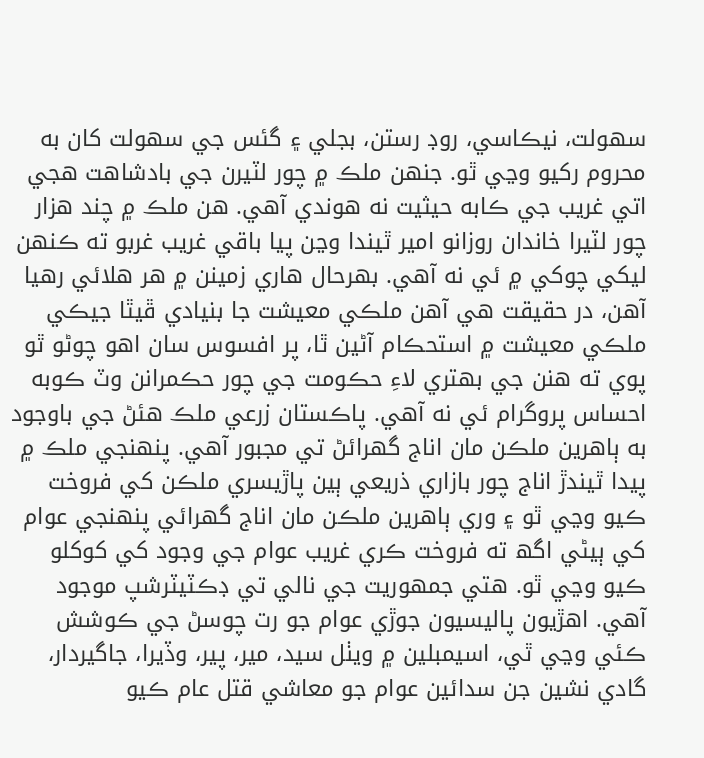سهولت، نيڪاسي، روڊ رستن، بجلي ۽ گئس جي سهولت کان به محروم رکيو وڃي ٿو. جنهن ملڪ ۾ چور لٽيرن جي بادشاھت هجي اتي غريب جي ڪابه حيثيت نه هوندي آهي. هن ملڪ ۾ چند هزار چور لٽيرا خاندان روزانو امير ٿيندا وڃن پيا باقي غريب غربو ته ڪنهن ليکي چوکي ۾ ئي نه آهي. بهرحال هاري زمينن ۾ هر هلائي رهيا آهن، در حقيقت هي آهن ملڪي معيشت جا بنيادي ڦيٿا جيڪي ملڪي معيشت ۾ استحڪام آڻين ٿا، پر افسوس سان اهو چوڻو ٿو پوي ته هنن جي بهتري لاءِ حڪومت جي چور حڪمرانن وٽ ڪوبه احساس پروگرام ئي نه آهي. پاڪستان زرعي ملڪ هئڻ جي باوجود به ٻاهرين ملڪن مان اناج گهرائڻ تي مجبور آهي. پنهنجي ملڪ ۾ پيدا ٿيندڙ اناج چور بازاري ذريعي ٻين پاڙيسري ملڪن کي فروخت ڪيو وڃي ٿو ۽ وري ٻاهرين ملڪن مان اناج گهرائي پنهنجي عوام کي ٻيڻي اگھ ته فروخت ڪري غريب عوام جي وجود کي کوکلو ڪيو وڃي ٿو. هتي جمهوريت جي نالي تي ڊڪٽيٽرشپ موجود آهي. اهڙيون پاليسيون جوڙي عوام جو رت چوسڻ جي ڪوشش ڪئي وڃي ٿي، اسيمبلين ۾ ويٺل سيد، مير، پير، وڏيرا، جاگيردار، گادي نشين جن سدائين عوام جو معاشي قتل عام ڪيو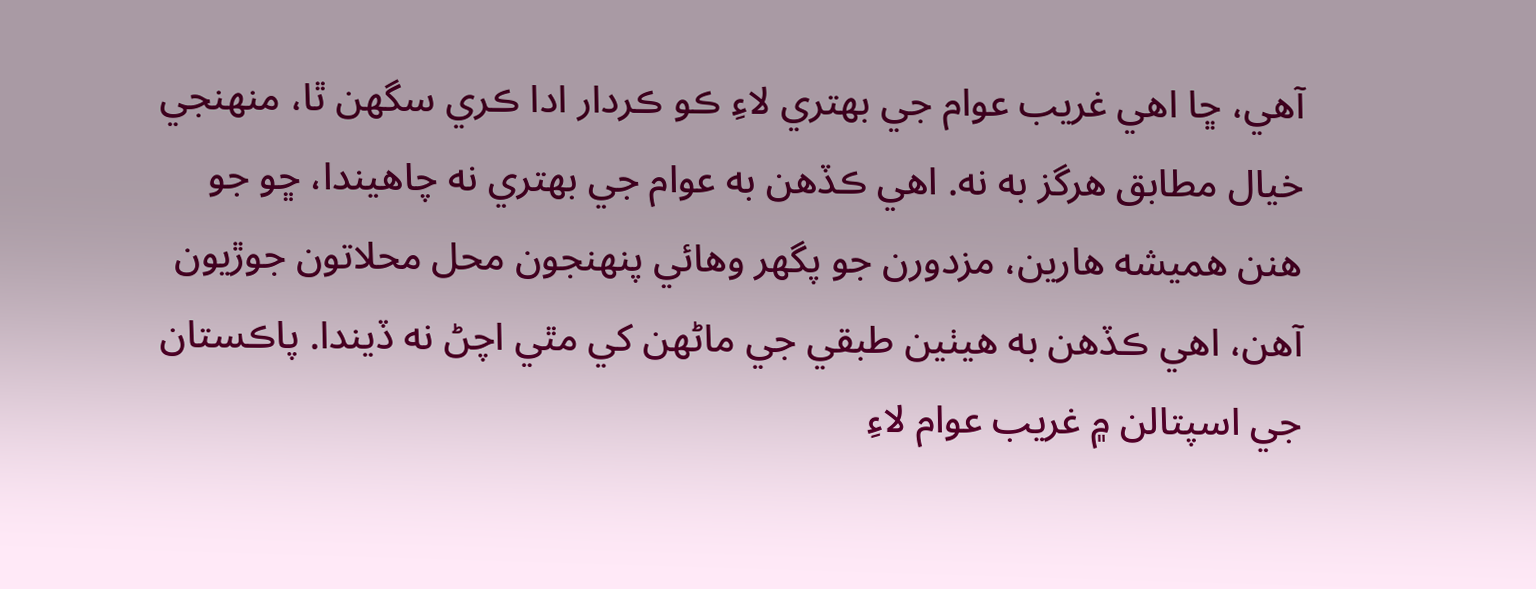آهي، ڇا اهي غريب عوام جي بهتري لاءِ ڪو ڪردار ادا ڪري سگهن ٿا، منهنجي خيال مطابق هرگز به نه. اهي ڪڏهن به عوام جي بهتري نه چاهيندا، ڇو جو هنن هميشه هارين، مزدورن جو پگهر وهائي پنهنجون محل محلاتون جوڙيون آهن، اهي ڪڏهن به هيٺين طبقي جي ماڻهن کي مٿي اچڻ نه ڏيندا. پاڪستان جي اسپتالن ۾ غريب عوام لاءِ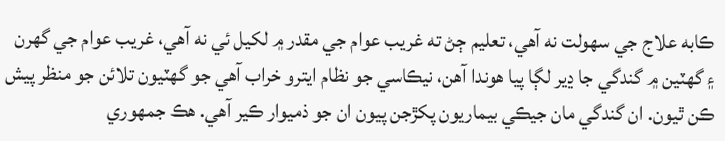ڪابه علاج جي سهولت نه آهي، تعليم ڄڻ ته غريب عوام جي مقدر ۾ لکيل ئي نه آهي، غريب عوام جي گهرن ۽ گهٽين ۾ گندگي جا ڍير لڳا پيا هوندا آهن، نيڪاسي جو نظام ايترو خراب آهي جو گهٽيون تلائن جو منظر پيش ڪن ٿيون. ان گندگي مان جيڪي بيماريون پکڙجن پيون ان جو ذميوار ڪير آهي. هڪ جمهوري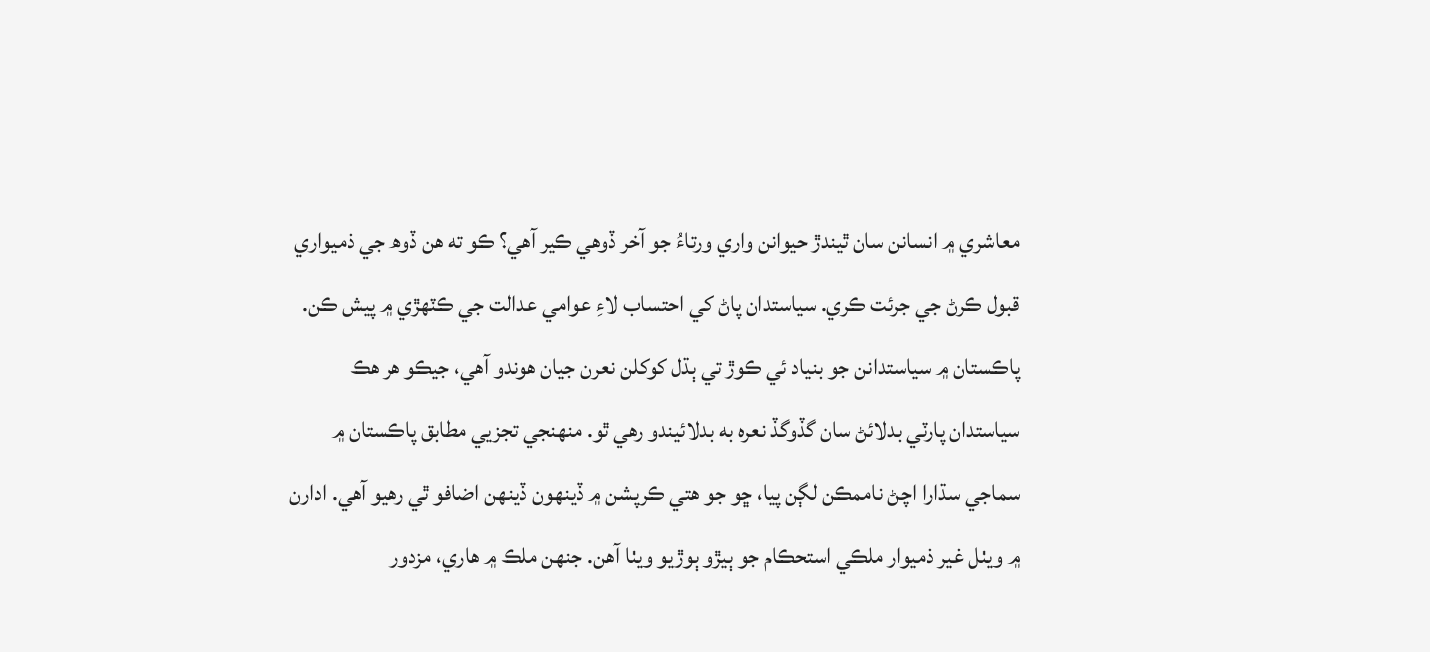معاشري ۾ انسانن سان ٿيندڙ حيوانن واري ورتاءُ جو آخر ڏوهي ڪير آهي؟ ڪو ته هن ڏوھ جي ذميواري قبول ڪرڻ جي جرئت ڪري. سياستدان پاڻ کي احتساب لاءِ عوامي عدالت جي ڪٽهڙي ۾ پيش ڪن. پاڪستان ۾ سياستدانن جو بنياد ئي ڪوڙ تي ٻڌل کوکلن نعرن جيان هوندو آهي، جيڪو هر هڪ سياستدان پارٽي بدلائڻ سان گڏوگڏ نعره به بدلائيندو رهي ٿو. منهنجي تجزيي مطابق پاڪستان ۾ سماجي سڌارا اچڻ ناممڪن لڳن پيا، ڇو جو هتي ڪرپشن ۾ ڏينهون ڏينھن اضافو ٿي رهيو آهي. ادارن ۾ ويٺل غير ذميوار ملڪي استحڪام جو ٻيڙو ٻوڙيو ويٺا آهن. جنهن ملڪ ۾ هاري، مزدور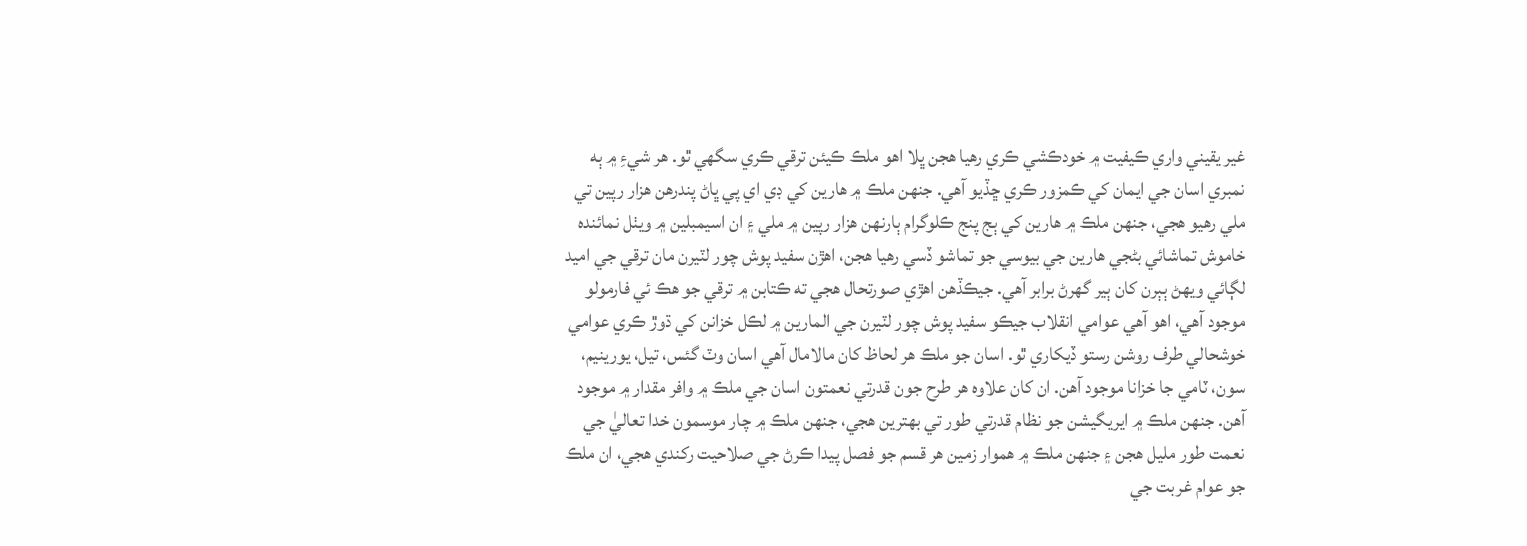غير يقيني واري ڪيفيت ۾ خودڪشي ڪري رهيا هجن ڀلا اهو ملڪ ڪيئن ترقي ڪري سگهي ٿو. هر شيءِ ۾ ٻه نمبري اسان جي ايمان کي ڪمزور ڪري ڇڏيو آهي. جنهن ملڪ ۾ هارين کي ڊي اي پي ڀاڻ پندرھن هزار رپين تي ملي رهيو هجي، جنهن ملڪ ۾ هارين کي ٻج پنج ڪلوگرام ٻارنهن هزار رپين ۾ ملي ۽ ان اسيمبلين ۾ ويٺل نمائنده خاموش تماشائي بڻجي هارين جي بيوسي جو تماشو ڏسي رهيا هجن، اهڙن سفيد پوش چور لٽيرن مان ترقي جي اميد لڳائي ويهڻ ٻٻرن کان ٻير گهرڻ برابر آهي. جيڪڏهن اهڙي صورتحال هجي ته ڪتابن ۾ ترقي جو هڪ ئي فارمولو موجود آهي، اهو آهي عوامي انقلاب جيڪو سفيد پوش چور لٽيرن جي المارين ۾ لڪل خزانن کي ڌوڙ ڪري عوامي خوشحالي طرف روشن رستو ڏيکاري ٿو. اسان جو ملڪ هر لحاظ کان مالامال آهي اسان وٽ گئس، تيل، يورينيم، سون، ٽامي جا خزانا موجود آهن. ان کان علاوه هر طرح جون قدرتي نعمتون اسان جي ملڪ ۾ وافر مقدار ۾ موجود آهن. جنهن ملڪ ۾ ايريگيشن جو نظام قدرتي طور تي بهترين هجي، جنهن ملڪ ۾ چار موسمون خدا تعاليٰ جي نعمت طور مليل هجن ۽ جنهن ملڪ ۾ هموار زمين هر قسم جو فصل پيدا ڪرڻ جي صلاحيت رکندي هجي، ان ملڪ جو عوام غربت جي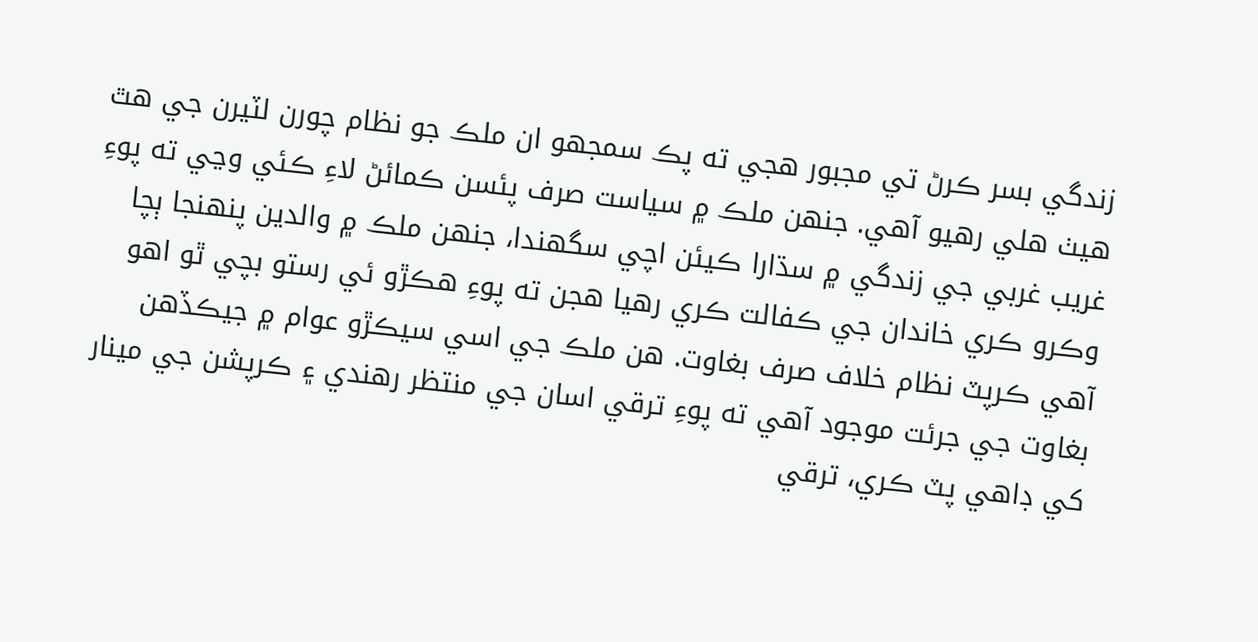زندگي بسر ڪرڻ تي مجبور هجي ته پڪ سمجهو ان ملڪ جو نظام چورن لٽيرن جي هٿ هيٺ هلي رهيو آهي. جنهن ملڪ ۾ سياست صرف پئسن ڪمائڻ لاءِ ڪئي وڃي ته پوءِ غريب غربي جي زندگي ۾ سڌارا ڪيئن اچي سگهندا، جنهن ملڪ ۾ والدين پنهنجا ٻچا وڪرو ڪري خاندان جي ڪفالت ڪري رهيا هجن ته پوءِ هڪڙو ئي رستو بچي ٿو اهو آهي ڪرپٽ نظام خلاف صرف بغاوت. هن ملڪ جي اسي سيڪڙو عوام ۾ جيڪڏهن بغاوت جي جرئت موجود آهي ته پوءِ ترقي اسان جي منتظر رهندي ۽ ڪرپشن جي مينار کي ڊاهي پٽ ڪري، ترقي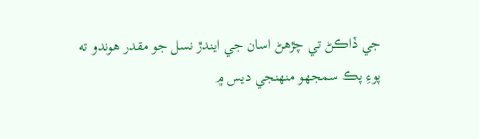جي ڏاڪڻ تي چڙهڻ اسان جي ايندڙ نسل جو مقدر هوندو ته پوءِ پڪ سمجهو منهنجي ديس ۾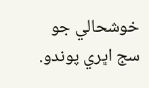خوشحالي جو سج اڀري پوندو.